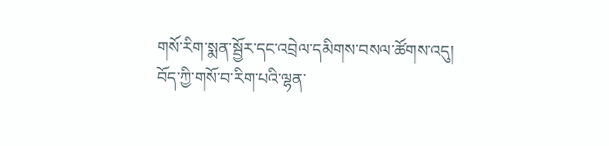གསོ་རིག་སྨན་སྦྱོར་དང་འབྲེལ་དམིགས་བསལ་ཚོགས་འདུ།
བོད་ཀྱི་གསོ་བ་རིག་པའི་ལྷན་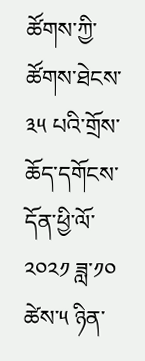ཚོགས་ཀྱི་ཚོགས་ཐེངས་༣༥ པའི་གྲོས་ཆོད་དགོངས་དོན་ཕྱི་ལོ་༢༠༢༡ ཟླ་༡༠ ཚེས་༥ ཉིན་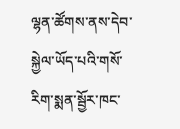ལྷན་ཚོགས་ནས་དེབ་སྐྱེལ་ཡོད་པའི་གསོ་རིག་སྨན་སྦྱོར་ཁང་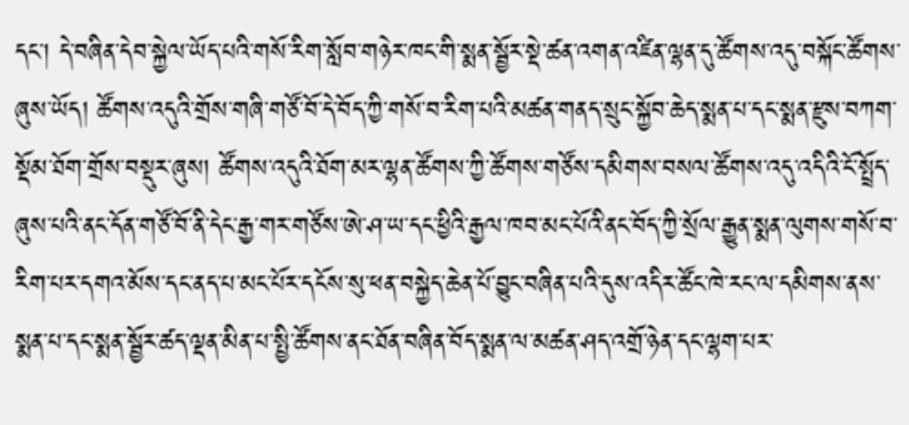དང་། དེ་བཞིན་དེབ་སྐྱེལ་ཡོད་པའི་གསོ་རིག་སློབ་གཉེར་ཁང་གི་སྨན་སྦྱོར་སྡེ་ཚན་འགན་འཛིན་ལྷན་དུ་ཚོགས་འདུ་བསྐོང་ཚོགས་ཞུས་ཡོད། ཚོགས་འདུའི་གྲོས་གཞི་གཙོ་བོ་དེ་བོད་ཀྱི་གསོ་བ་རིག་པའི་མཚན་གནད་སྲུང་སྐྱོབ་ཆེད་སྨན་པ་དང་སྨན་རྫུས་བཀག་སྡོམ་ཐོག་གྲོས་བསྡུར་ཞུས། ཚོགས་འདུའི་ཐོག་མར་ལྷན་ཚོགས་ཀྱི་ཚོགས་གཙོས་དམིགས་བསལ་ཚོགས་འདུ་འདིའི་ངོ་སྤྲོད་ཞུས་པའི་ནང་དོན་གཙོ་བོ་ནི་དེང་རྒྱ་གར་གཙོས་ཨེ་ཤ་ཡ་དང་ཕྱིའི་རྒྱལ་ཁབ་མང་པོའི་ནང་བོད་ཀྱི་སྲོལ་རྒྱུན་སྨན་ལུགས་གསོ་བ་རིག་པར་དགའ་མོས་དང་ནད་པ་མང་པོར་དངོས་སུ་ཕན་བསྐྱེད་ཆེན་པོ་བྱུང་བཞིན་པའི་དུས་འདིར་ཚོང་ཁེ་རང་ལ་དམིགས་ནས་སྨན་པ་དང་སྨན་སྦྱོར་ཚད་ལྡན་མིན་པ་སྤྱི་ཚོགས་ནང་ཐོན་བཞིན་བོད་སྨན་ལ་མཚན་ཤད་འགྲོ་ཉེན་དང་ལྷག་པར་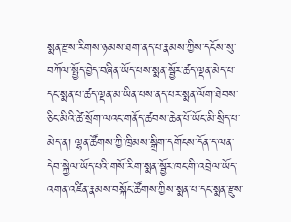སྨན་རྫས་རིགས་ཉམས་ཐག་ནད་པ་རྣམས་ཀྱིས་དངོས་སུ་བཀོལ་སྤྱོད་བྱེད་བཞིན་ཡོད་པས་སྨན་སྦྱོར་ཚད་ལྡན་མེད་པ་དང་སྨན་པ་ཚད་ལྡན་མ་ཡིན་པས་ནད་པར་སྨན་ལོག་ཐེབས་ཅིང་མིའི་ཚེ་སྲོག་ལའང་གནོད་ཚབས་ཆེན་པོ་ཡོང་མི་སྲིད་པ་མེད་ན། ལྷན་ཚོགས་ཀྱི་ཁྲིམས་སྒྲིག་དགོངས་དོན་ད་ལན་དེབ་སྐྱེལ་ཡོད་པའི་གསོ་རིག་སྨན་སྦྱོར་ཁང་གི་འབྲེལ་ཡོད་འགན་འཛིན་རྣམས་བསྐོང་ཚོགས་ཀྱིས་སྨན་པ་དང་སྨན་རྫུས་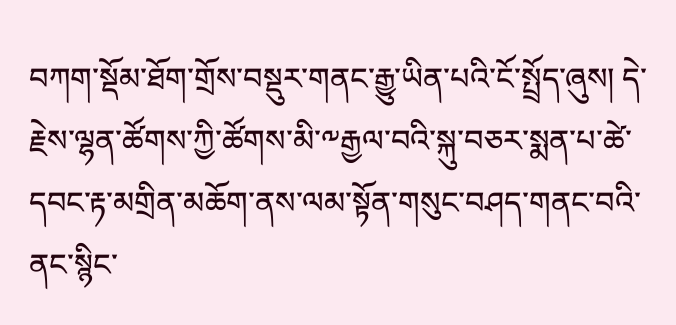བཀག་སྡོམ་ཐོག་གྲོས་བསྡུར་གནང་རྒྱུ་ཡིན་པའི་ངོ་སྤྲོད་ཞུས། དེ་རྗེས་ལྷན་ཚོགས་ཀྱི་ཚོགས་མི་༸རྒྱལ་བའི་སྐུ་བཅར་སྨན་པ་ཚེ་དབང་རྟ་མགྲིན་མཆོག་ནས་ལམ་སྟོན་གསུང་བཤད་གནང་བའི་ནང་སྙིང་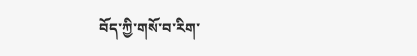བོད་ཀྱི་གསོ་བ་རིག་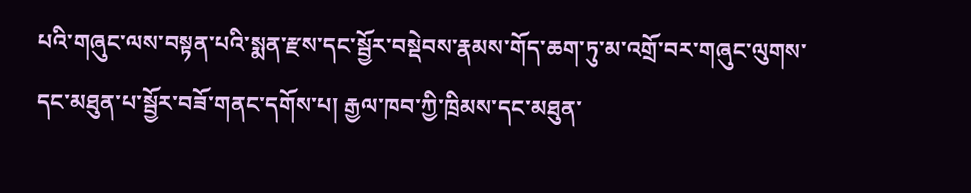པའི་གཞུང་ལས་བསྟན་པའི་སྨན་རྫས་དང་སྦྱོར་བསྡེབས་རྣམས་གོད་ཆག་ཏུ་མ་འགྲོ་བར་གཞུང་ལུགས་དང་མཐུན་པ་སྦྱོར་བཟོ་གནང་དགོས་པ། རྒྱལ་ཁབ་ཀྱི་ཁྲིམས་དང་མཐུན་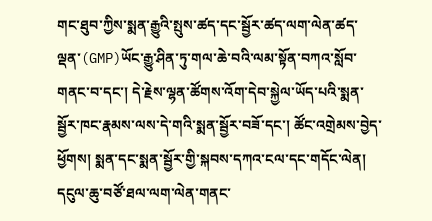གང་ཐུབ་ཀྱིས་སྨན་རྒྱུའི་སྤུས་ཚད་དང་སྦྱོར་ཚད་ལག་ལེན་ཚད་ལྡན་(GMP)ཡོང་རྒྱུ་ཤིན་ཏུ་གལ་ཆེ་བའི་ལམ་སྟོན་བཀའ་སློབ་གནང་བ་དང་། དེ་རྗེས་ལྷན་ཚོགས་འོག་དེབ་སྐྱེལ་ཡོད་པའི་སྨན་སྦྱོར་ཁང་རྣམས་ལས་དེ་གའི་སྨན་སྦྱོར་བཟོ་དང་། ཚོང་འགྲེམས་བྱེད་ཕྱོགས། སྨན་དང་སྨན་སྦྱོར་གྱི་སྐབས་དཀའ་ངལ་དང་གདོང་ལེན། དངུལ་ཆུ་བཙོ་ཐལ་ལག་ལེན་གནང་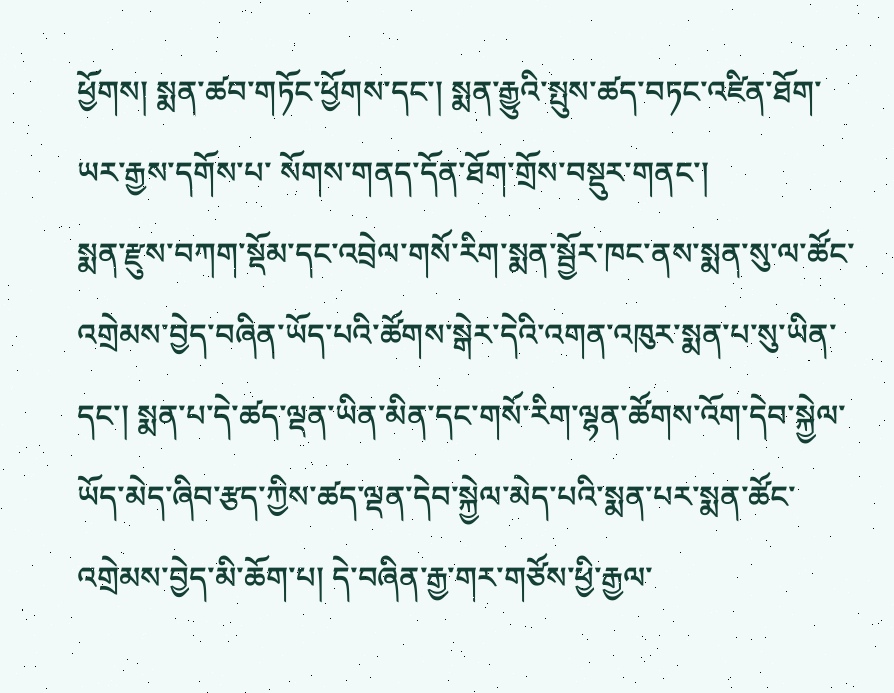ཕྱོགས། སྨན་ཚབ་གཏོང་ཕྱོགས་དང་། སྨན་རྒྱུའི་སྤུས་ཚད་བཏང་འཛིན་ཐོག་ཡར་རྒྱས་དགོས་པ་ སོགས་གནད་དོན་ཐོག་གྲོས་བསྡུར་གནང་།
སྨན་རྫུས་བཀག་སྡོམ་དང་འབྲེལ་གསོ་རིག་སྨན་སྦྱོར་ཁང་ནས་སྨན་སུ་ལ་ཚོང་འགྲེམས་བྱེད་བཞིན་ཡོད་པའི་ཚོགས་སྒེར་དེའི་འགན་འཁུར་སྨན་པ་སུ་ཡིན་དང་། སྨན་པ་དེ་ཚད་ལྡན་ཡིན་མིན་དང་གསོ་རིག་ལྷན་ཚོགས་འོག་དེབ་སྐྱེལ་ ཡོད་མེད་ཞིབ་རྩད་ཀྱིས་ཚད་ལྡན་དེབ་སྐྱེལ་མེད་པའི་སྨན་པར་སྨན་ཚོང་འགྲེམས་བྱེད་མི་ཆོག་པ། དེ་བཞིན་རྒྱ་གར་གཙོས་ཕྱི་རྒྱལ་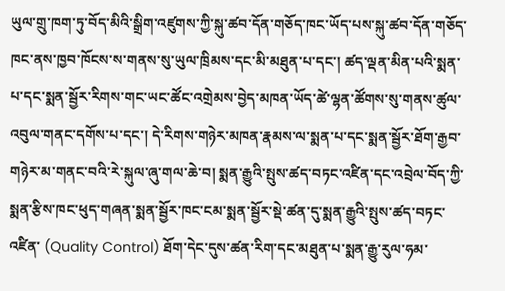ཡུལ་གྲུ་ཁག་ཏུ་བོད་མིའི་སྒྲིག་འཛུགས་ཀྱི་སྐུ་ཚབ་དོན་གཅོད་ཁང་ཡོད་པས་སྐུ་ཚབ་དོན་གཅོད་ཁང་ནས་ཁྱབ་ཁོངས་ས་གནས་སུ་ཡུལ་ཁྲིམས་དང་མི་མཐུན་པ་དང་། ཚད་ལྡན་མིན་པའི་སྨན་པ་དང་སྨན་སྦྱོར་རིགས་གང་ཡང་ཚོང་འགྲེམས་བྱེད་མཁན་ཡོད་ཚེ་ལྷན་ཚོགས་སུ་གནས་ཚུལ་འབུལ་གནང་དགོས་པ་དང་། དེ་རིགས་གཉེར་མཁན་རྣམས་ལ་སྨན་པ་དང་སྨན་སྦྱོར་ཐོག་རྒྱབ་གཉེར་མ་གནང་བའི་རེ་སྐུལ་ཞུ་གལ་ཆེ་བ། སྨན་རྒྱུའི་སྤུས་ཚད་བཏང་འཛིན་དང་འབྲེལ་བོད་ཀྱི་སྨན་རྩིས་ཁང་ཕུད་གཞན་སྨན་སྦྱོར་ཁང་ངམ་སྨན་སྦྱོར་སྡེ་ཚན་དུ་སྨན་རྒྱུའི་སྤུས་ཚད་བཏང་འཛིན་ (Quality Control) ཐོག་དེང་དུས་ཚན་རིག་དང་མཐུན་པ་སྨན་རྒྱུ་རུལ་ཧམ་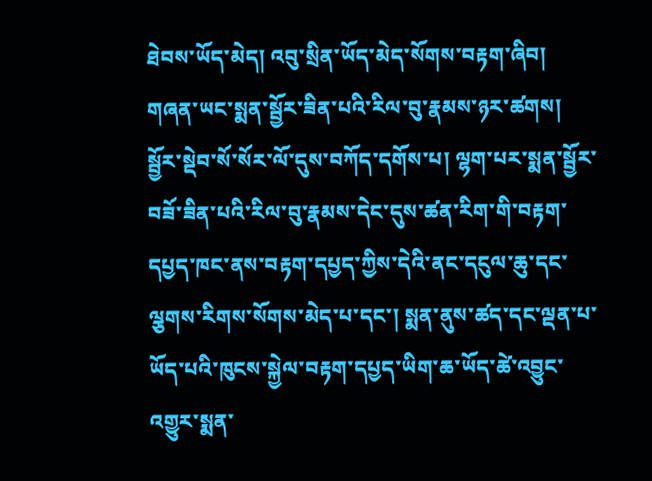ཐེབས་ཡོད་མེད། འབུ་སྲིན་ཡོད་མེད་སོགས་བརྟག་ཞིབ། གཞན་ཡང་སྨན་སྦྱོར་ཟིན་པའི་རིལ་བུ་རྣམས་ཉར་ཚགས། སྦྱོར་སྡེབ་སོ་སོར་ལོ་དུས་བཀོད་དགོས་པ། ལྷག་པར་སྨན་སྦྱོར་བཟོ་ཟིན་པའི་རིལ་བུ་རྣམས་དེང་དུས་ཚན་རིག་གི་བརྟག་དཔྱད་ཁང་ནས་བརྟག་དཔྱད་ཀྱིས་དེའི་ནང་དངུལ་ཆུ་དང་ལྕགས་རིགས་སོགས་མེད་པ་དང་། སྨན་ནུས་ཚད་དང་ལྡན་པ་ཡོད་པའི་ཁུངས་སྐྱེལ་བརྟག་དཔྱད་ཡིག་ཆ་ཡོད་ཚེ་འབྱུང་འགྱུར་སྨན་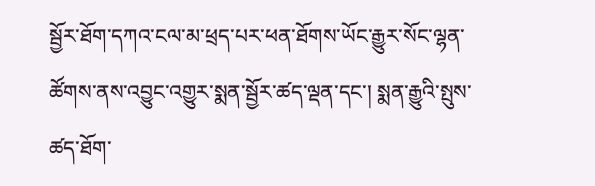སྦྱོར་ཐོག་དཀའ་ངལ་མ་ཕྲད་པར་ཕན་ཐོགས་ཡོང་རྒྱུར་སོང་ལྷན་ཚོགས་ནས་འབྱུང་འགྱུར་སྨན་སྦྱོར་ཚད་ལྡན་དང་། སྨན་རྒྱུའི་སྤུས་ཚད་ཐོག་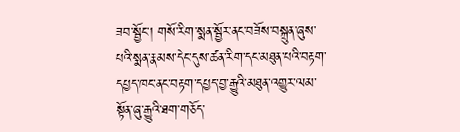ཟབ་སྦྱོང་། གསོ་རིག་སྨན་སྦྱོར་ནང་བཟོས་བསྐྲུན་ཞུས་པའི་སྨན་རྣམས་དེང་དུས་ཚན་རིག་དང་མཐུན་པའི་བརྟག་དཔྱད་ཁང་ནང་བརྟག་དཔྱད་བྱ་རྒྱུའི་མཐུན་འགྱུར་ལམ་སྟོན་ཞུ་རྒྱུའི་ཐག་གཅོད་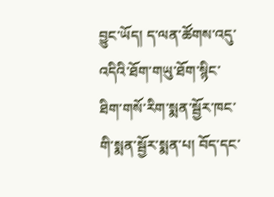བྱུང་ཡོད། ད་ལན་ཚོགས་འདུ་འདིའི་ཐོག་གཡུ་ཐོག་སྙིང་ཐིག་གསོ་རིག་སྨན་སྦྱོར་ཁང་གི་སྨན་སྦྱོར་སྨན་པ། བོད་དང་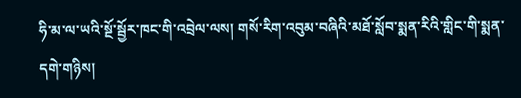ཧི་མ་ལ་ཡའི་སྔོ་སྦྱོར་ཁང་གི་འབྲེལ་ལས། གསོ་རིག་འབུམ་བཞིའི་མཐོ་སློབ་སྨན་རིའི་གླིང་གི་སྨན་དགེ་གཉིས།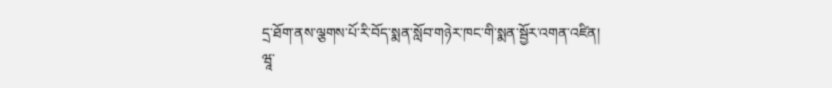དྲ་ཐོག་ནས་ལྕགས་པོ་རི་བོད་སྨན་སློབ་གཉེར་ཁང་གི་སྨན་སྦྱོར་འགན་འཛིན། ཝཱ་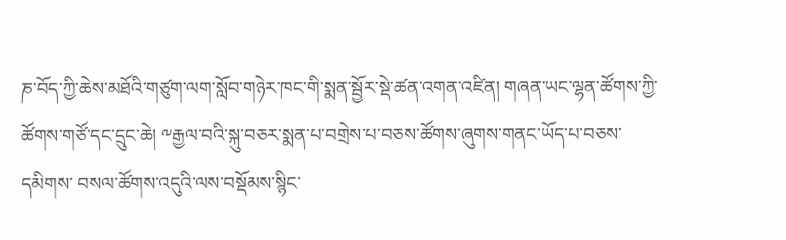ཎ་བོད་ཀྱི་ཆེས་མཐོའི་གཙུག་ལག་སློབ་གཉེར་ཁང་གི་སྨན་སྦྱོར་སྡེ་ཚན་འགན་འཛིན། གཞན་ཡང་ལྷན་ཚོགས་ཀྱི་ཚོགས་གཙོ་དང་དྲུང་ཆེ། ༸རྒྱལ་བའི་སྐུ་བཅར་སྨན་པ་བགྲེས་པ་བཅས་ཚོགས་ཞུགས་གནང་ཡོད་པ་བཅས་དམིགས་ བསལ་ཚོགས་འདུའི་ལས་བསྡོམས་སྙིང་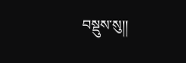བསྡུས་སུ།།